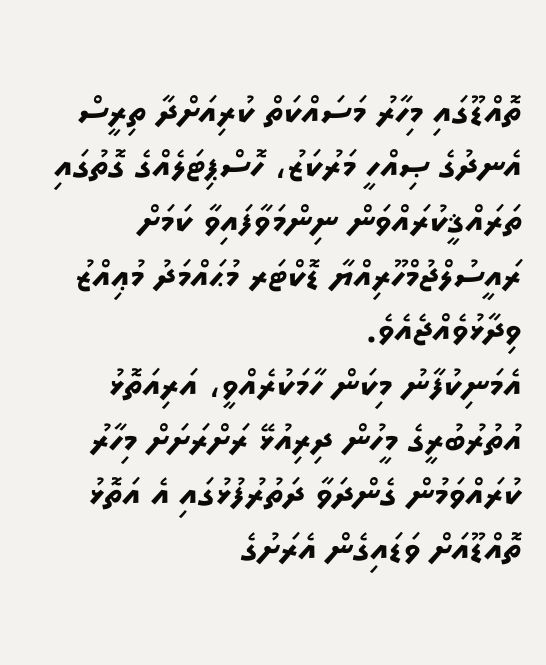ތޮއްޑޫގައި މިހާރު މަސައްކަތް ކުރިއަށްދާ ތިރީސް އެނދުގެ ޞިއްހީ މަރުކަޒު، ހޮސްޕިޓަލެއްގެ ގޮތުގައި ތަރައްޤީކުރައްވަން ނިންމަވާފައިވާ ކަމަށް ރައީސުލްޖުމްހޫރިއްޔާ ޑޮކްޓަރ މުޙައްމަދު މުޢިއްޒު ވިދާޅުވެއްޖެއެވެ.
އެމަނިކުފާނު މިކަން ހާމަކުރެއްވީ، އަރިއަތޮޅު އުތުރުބުރީގެ މީހުން ދިރިއުޅޭ ރަށްރަށަށް މިހާރު ކުރައްވަމުން ގެންދަވާ ދަތުރުފުޅުގައި އެ އަތޮޅު ތޮއްޑޫއަށް ވަޑައިގެން އެރަށުގެ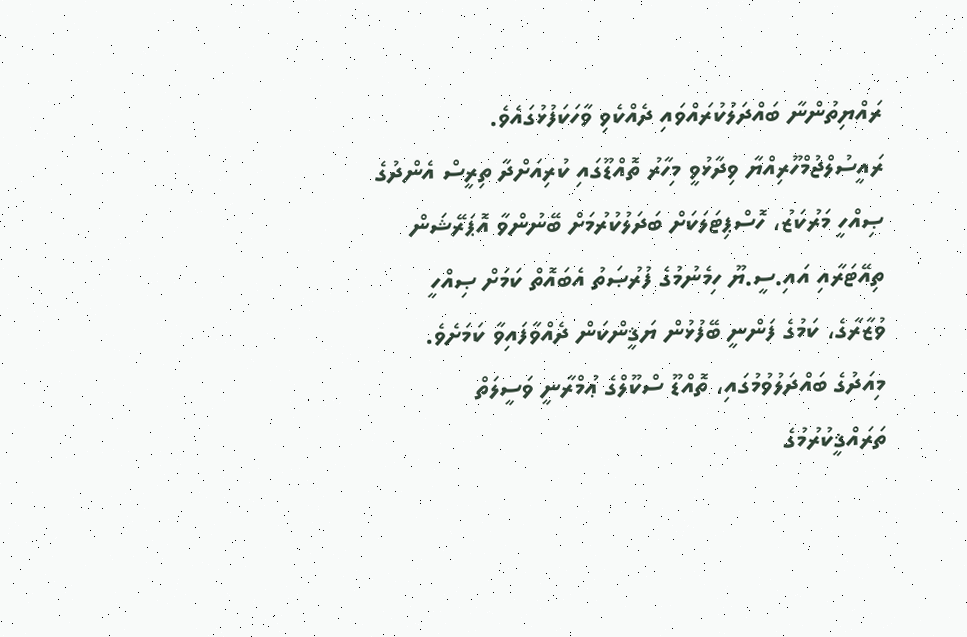ރައްޔިތުންނާ ބައްދަލުކުރައްވައި ދެއްކެވި ވާހަކަފުޅުގައެވެ.
ރައީސުލްޖުމްހޫރިއްޔާ ވިދާޅުވީ މިހާރު ތޮއްޑޫގައި ކުރިއަށްދާ ތިރީސް އެންދުގެ ޞިއްހީ މަރުކަޒު، ހޮސްޕިޓަލަކަށް ބަދަލުކުރުމަށް ބޭނުންވާ އޮޕަރޭޝަން ތިއޭޓަރާއި އައި.ސީ.ޔޫ ހިމެނުމުގެ ފުރުޞަތު އެބައޮތް ކަމަށް ޞިއްހީ ވުޒާރާގެ، ކަމުގެ ފަންނީ ބޭފުޅުން ޔަޤީންކަން ދެއްވާފައިވާ ކަމަށެވެ.
މިއަދުގެ ބައްދަލުވުމުގައި، ތޮއްޑޫ ސްކޫލްގެ ޢުމްރާނީ ވަސީލަތް ތަރައްޤީކުރުމުގެ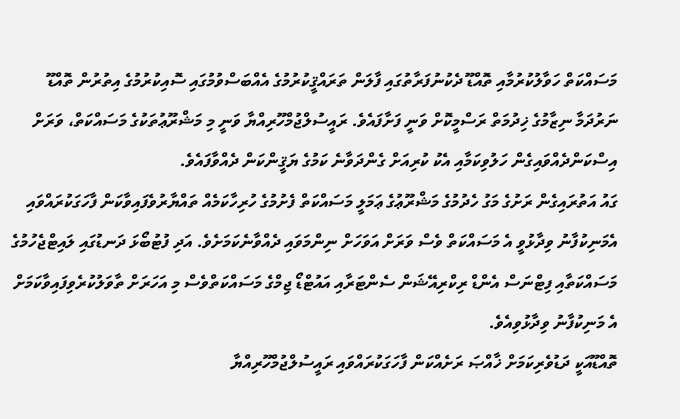މަސައްކަތް ހަވާލުކުރުމާއި ތޮއްޑޫ ދެކުނުފަރާތުގައި ފާލަން ތަރައްޤީކުރުމުގެ އެއްބަސްވުމުގައި ސޮއިކުރުމުގެ އިތުރުން ތޮއްޑޫ ނަރުދަމާ ނިޒާމުގެ ޚިދުމަތް ރަސްމީކޮށް ވަނީ ފަށާފައެވެ. ރައީސުލްޖުމްހޫރިއްޔާ ވަނީ މި މަޝްރޫޢުތަކުގެ މަސައްކަތް، ވަރަށް އިސްކަންދެއްވައިގެން ހަލުވިކަމާއި އެކު ކުރިއަށް ގެންދަވާނެ ކަމުގެ ޔަޤީންކަން ދެއްވާފައެވެ.
ގައު އަތުރައިގެން ރަށުގެ މަގު ހެދުމުގެ މަޝްރޫޢުގެ ޢަމަލީ މަސައްކަތް ފެށުމުގެ ހުރިހާކަމެއް ތައްޔާރުވެފައިވާކަން ފާހަގަކުރައްވައި އެމަނިކުފާނު ވިދާޅުވީ އެ މަސައްކަތް ވެސް ވަރަށް އަވަހަށް ނިންމަވައި ދެއްވާނެކަމަށެވެ. އަދި ފުޓުބޯޅަ ދަނޑުގައި ލައިޓްޖެހުމުގެ މަސައްކަތާއި ފިޓްނަސް އެންޑް ރިކްރިއޭޝަން ސެންޓަރާއި އައުޓްޑޯ ޖިމްގެ މަސައްކަތްވެސް މި އަހަރަށް ތާވަލުކުރެވިފައިވާކަމަށް އެ މަނިކުފާނު ވިދާޅުވިއެވެ.
ތޮއްޑޫއަކީ ދަޑުވެރިކަމަށް ޚާއްޞަ ރަށެއްކަން ފާހަގަކުރައްވައި ރައީސުލްޖުމްހޫރިއްޔާ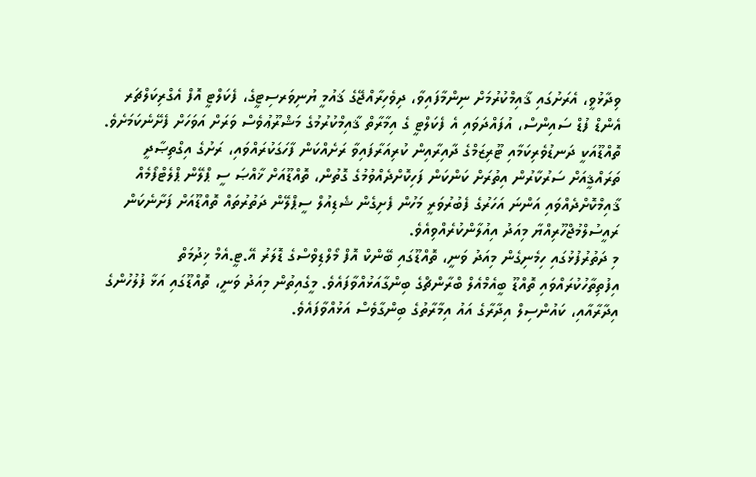ވިދާޅުވީ، އެރަށުގައި ޤާއިމްކުރުމަށް ނިންމާފައިވާ، ދިވެހިރާއްޖޭގެ ޤައުމީ ޔުނިވަރސިޓީގެ، ފެކަލްޓީ އޮފް އެގްރިކަލްޗަރ އެންޑް ފުޑް ސައިންސް، އުފައްދަވައި އެ ފެކަލްޓީ ގެ އިމާރާތް ޤާއިމްކުރުމުގެ މަޝްރޫޢުވެސް ވަރަށް އަވަހަށް ފެށޭނެކަމަށެވެ.
ތޮއްޑޫއަކީ ދަނޑުވެރިކަމާއި ޓޫރިޒަމްގެ ދާއިރާއިން ކުރިއަރާފައިވާ ރަށެއްކަން ފާހަގަކުރައްވައި، ރަށުގެ އިގްތިޞާދީ ތަރައްޤީއަށް ސަރުކާރުން އިތުރަށް ކަންކަން ފަހިކޮށްދެއްވުމުގެ ގޮތުން، ތޮއްޑޫއަށް ޚާއްޞަ ސީ ޕްލޭން ޕްލެޓްފޯމެއް ޤާއިމްކޮށްދެއްވައި އަންނަ އަހަރުގެ ފެބުރުވަރީ މަހުން ފެށިގެން ޝެޑިއުލް ސީޕްލޭން ދަތުރުތައް ތޮއްޑޫއަށް ފަށާނެކަން ރައީސުލްމުޖްހޫރިއްޔާ މިއަދު އިއުލާންކުރެއްވިއެވެ.
މި ދަތުރުފުޅުގައި ހިމެނިގެން މިއަދު ވަނީ، ތޮއްޑޫގައި ބޭންކް އޮފް މޯލްޑިވްސްގެ ޑޮލަރު އޭ.ޓީ.އެމް ޚިދުމަތް އިފުތިތާހުކުރައްވައި ތޮއްޑޫ ބީއެމްއެލް ބްރާންޗްގެ ބިންގާއަޅުއްވާފައެވެ. މީގެއިތުން މިއަދު ވަނީ، ތޮއްޑޫގައި އަޅާ ފުލުހުންގެ އިދާރާއާއި، ކައުންސިލް އިދާރާގެ އައު އިމާރާތުގެ ބިންގާވެސް އަޅުއްވާފައެވެ.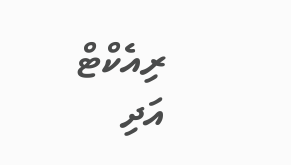ރިއެކްޓް އަދި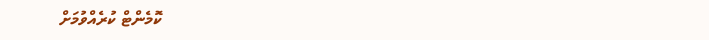ކޮމެންޓް ކުރެއްވުމަށް